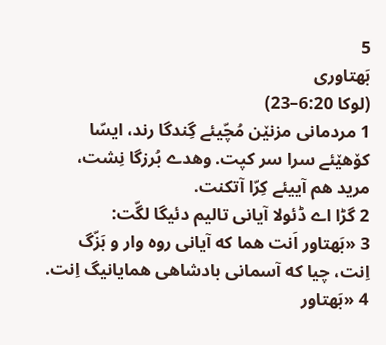5
بَهتاوری
(لوکا 6:20–23)
1 مردمانی مزنێن مُچّیئے گِندگا رند، ایسّا کۆهێئے سرا سر کپت. وهدے بُرزگا نِشت، مرید هم آییئے کِرّا آتکنت.
2 گڑا اے ڈئولا آیانی تالیم دئیگا لگّت:
3 «بَهتاور اَنت هما که آیانی روه وار و بَزّگ اِنت، چیا که آسمانی بادشاهی همایانیگ اِنت.
4 «بَهتاور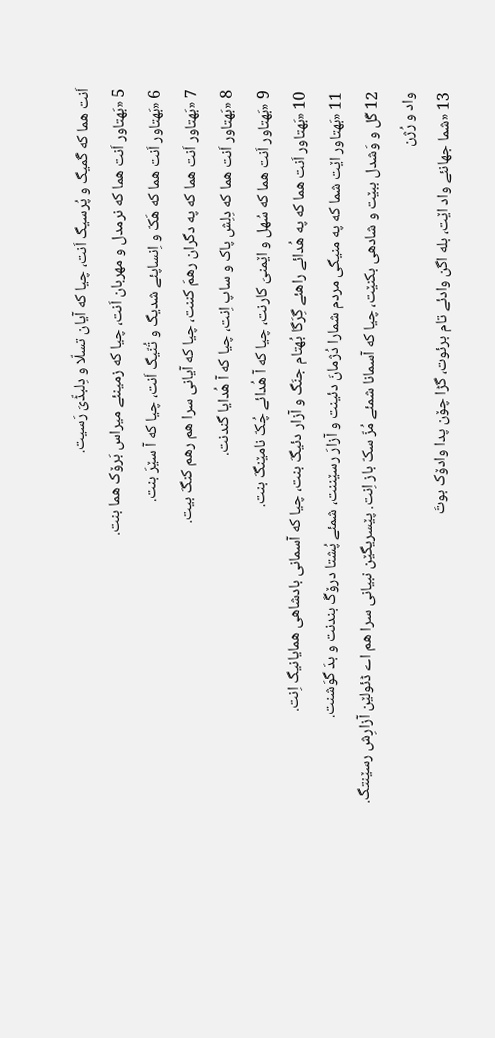اَنت هما که گَمیگ و پُرسیگ اَنت، چیا که آیان تسلّا و دِلبڈّیَ رَسیت.
5 «بَهتاور اَنت هما که نرمدل و مهربان اَنت، چیا که زمینئے میراس بَرۆک هما بنت.
6 «بَهتاور اَنت هما که هَکّ و اِنساپئے شدیگ و تُنّیگ اَنت، چیا که آ سێرَ بنت.
7 «بَهتاور اَنت هما که په دگران رهمَ کننت، چیا که آیانی سرا هم رهم کنگَ بیت.
8 «بَهتاور اَنت هما که دِلِش پاک و ساپ اِنت، چیا که آ هُدایا گندنت.
9 «بَهتاور اَنت هما که سُهل و اێمنیَ کارنت، چیا که آ هُدائے چُکّ نامێنگَ بنت.
10 «بَهتاور اَنت هما که په هُدائے راهئے گِرَگا بُهتام جنَگ و آزار دئیگَ بنت، چیا که آسمانی بادشاهی همایانیگ اِنت.
11 «بَهتاور اێت شما که په منیگی مردم شمارا دُژمانَ دئینت و آزارَ رسێننت، شمئے پُشتا درۆگَ بندنت و بدَ گوَشنت.
12 گَل و وَشدل ببێت و شادهی بکنێت، چیا که آسمانا شمئے مُزّ سکّ باز اِنت. پێسریگێن نبیانی سرا هم اے ڈئولێن آزارِش رسێنتگ.
واد و رُژن
13 «شما جهانئے واد اێت، بله اگن وادئے تام برئوت، گڑا چۆن پدا وادۆک بوتَ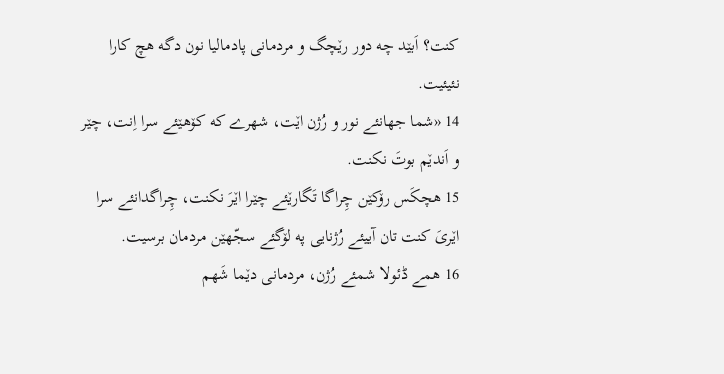کنت؟ اَبێد چه دور رێچگ و مردمانی پادمالیا نون دگه هچ کارا نئیئیت.
14 «شما جهانئے نور و رُژن اێت، شهرے که کۆهێئے سرا اِنت، چێر و اَندێم بوتَ نکنت.
15 هچکَس رۆکێن چِراگا تَگارێئے چێرا اێرَ نکنت، چِراگدانئے سرا اێریَ کنت تان آییئے رُژنایی په لۆگئے سجّهێن مردمان برسیت.
16 همے ڈئولا شمئے رُژن، مردمانی دێما شَهم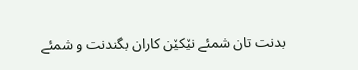بدنت تان شمئے نێکێن کاران بگندنت و شمئے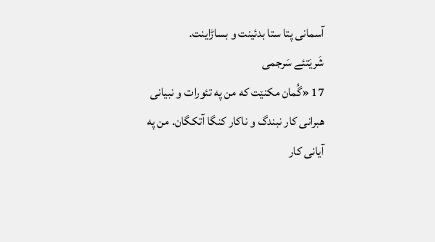آسمانی پتا ستا بدئینت و بساڑاینت.
شَریَتئے سَرجمی
17 «گُمان مکنێت که من په تئورات و نبیانی هبرانی کار نبندگ و ناکار کنگا آتکگان. من په آیانی کار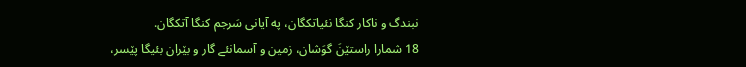نبندگ و ناکار کنگا نئیاتکگان، په آیانی سَرجم کنگا آتکگان.
18 شمارا راستێنَ گوَشان، زمین و آسمانئے گار و بێران بئیگا پێسر،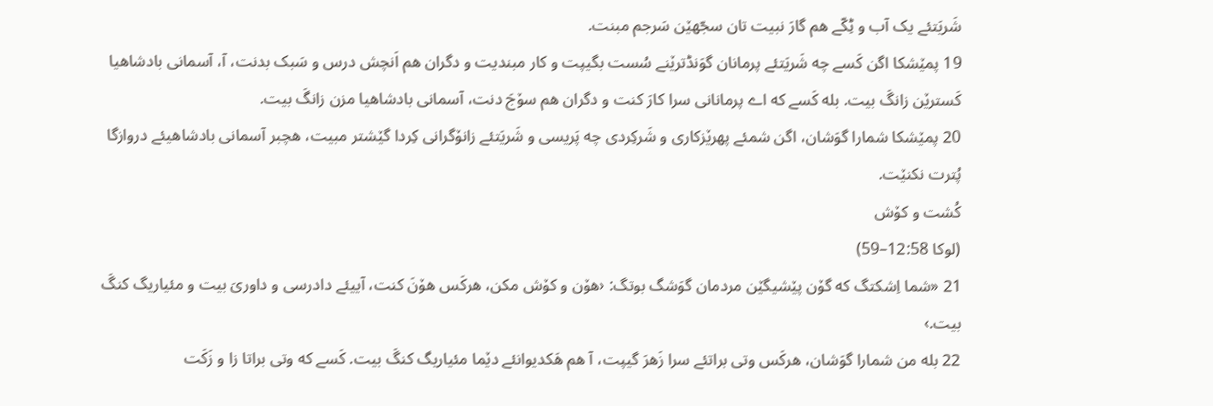شَریَتئے یک آب و ٹِکّے هم گارَ نبیت تان سجّهێن سَرجم مبنت.
19 پمێشکا اگن کَسے چه شَریَتئے پرمانان گوَنڈترێنے سُست بگیپت و کار مبندیت و دگران هم اَنچش درس و سَبک بدنت، آ، آسمانی بادشاهیا کَسترێن زانگَ بیت. بله کَسے که اے پرمانانی سرا کارَ کنت و دگران هم سۆجَ دنت، آسمانی بادشاهیا مزن زانگَ بیت.
20 پمێشکا شمارا گوَشان، اگن شمئے پهرێزکاری و شَرکِردی چه پَریسی و شَریَتئے زانۆگرانی کِردا گێشتر مبیت، هچبر آسمانی بادشاهیئے دروازگا پُترت نکنێت.
کُشت و کۆش
(لوکا 12:58–59)
21 «شما اِشکتگ که گۆن پێشیگێن مردمان گوَشگ بوتگ: ‹هۆن و کۆش مکن، هرکَس هۆنَ کنت، آییئے دادرسی و داوریَ بیت و مئیاریگ کنگَ بیت.›
22 بله من شمارا گوَشان، هرکَس وتی براتئے سرا زَهرَ گیپت، آ هم هَکدیوانئے دێما مئیاریگ کنگَ بیت. کَسے که وتی براتا زا و زَکَت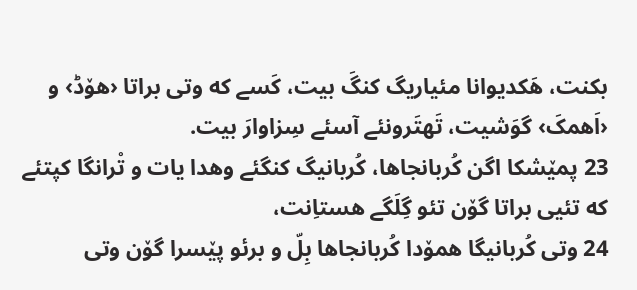بکنت، هَکدیوانا مئیاریگ کنگَ بیت، کَسے که وتی براتا ‹هۆڈ› و ‹اَهمکَ› گوَشیت، تَهتَرونئے آسئے سِزاوارَ بیت.
23 پمێشکا اگن کُربانجاها، کُربانیگ کنگئے وهدا یات و تْرانگا کپتئے که تئیی براتا گۆن تئو گِلَگے هستاِنت،
24 وتی کُربانیگا همۆدا کُربانجاها بِلّ و برئو پێسرا گۆن وتی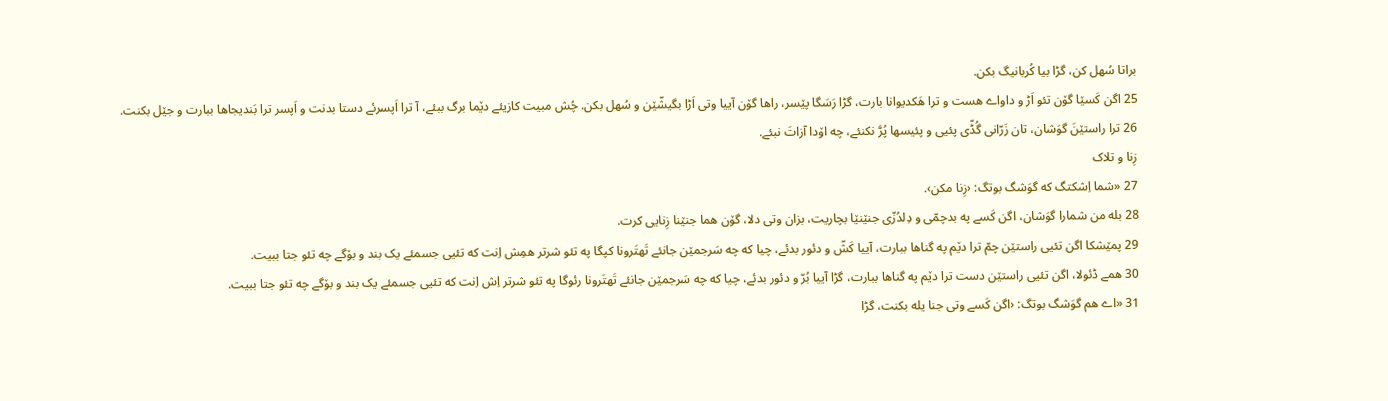براتا سُهل کن، گڑا بیا کُربانیگ بکن.
25 اگن کَسێا گۆن تئو اَڑ و داواے هست و ترا هَکدیوانا بارت، گڑا رَسَگا پێسر، راها گۆن آییا وتی اَڑا بگیشّێن و سُهل بکن. چُش مبیت کازیئے دێما برگ ببئے، آ ترا اَپسرئے دستا بدنت و اَپسر ترا بَندیجاها ببارت و جێل بکنت.
26 ترا راستێنَ گوَشان، تان زَرّانی گُڈّی پئیی و پئیسها پُرَّ نکنئے، چه اۆدا آزاتَ نبئے.
زِنا و تلاک
27 «شما اِشکتگ که گوَشگ بوتگ: ‹زِنا مکن›.
28 بله من شمارا گوَشان، اگن کَسے په بدچمّی و دِلدُزّی جنێنێا بچاریت، بزان وتی دلا، گۆن هما جنێنا زِنایی کرت.
29 پمێشکا اگن تئیی راستێن چمّ ترا دێم په گناها ببارت، آییا کَشّ و دئور بدئے، چیا که چه سَرجمێن جانئے تَهتَرونا کپگا په تئو شرتر همِش اِنت که تئیی جسمئے یک بند و بۆگے چه تئو جتا ببیت.
30 همے ڈئولا، اگن تئیی راستێن دست ترا دێم په گناها ببارت، گڑا آییا بُرّ و دئور بدئے، چیا که چه سَرجمێن جانئے تَهتَرونا رئوگا په تئو شرتر اِش اِنت که تئیی جسمئے یک بند و بۆگے چه تئو جتا ببیت.
31 «اے هم گوَشگ بوتگ: ‹اگن کَسے وتی جنا یله بکنت، گڑا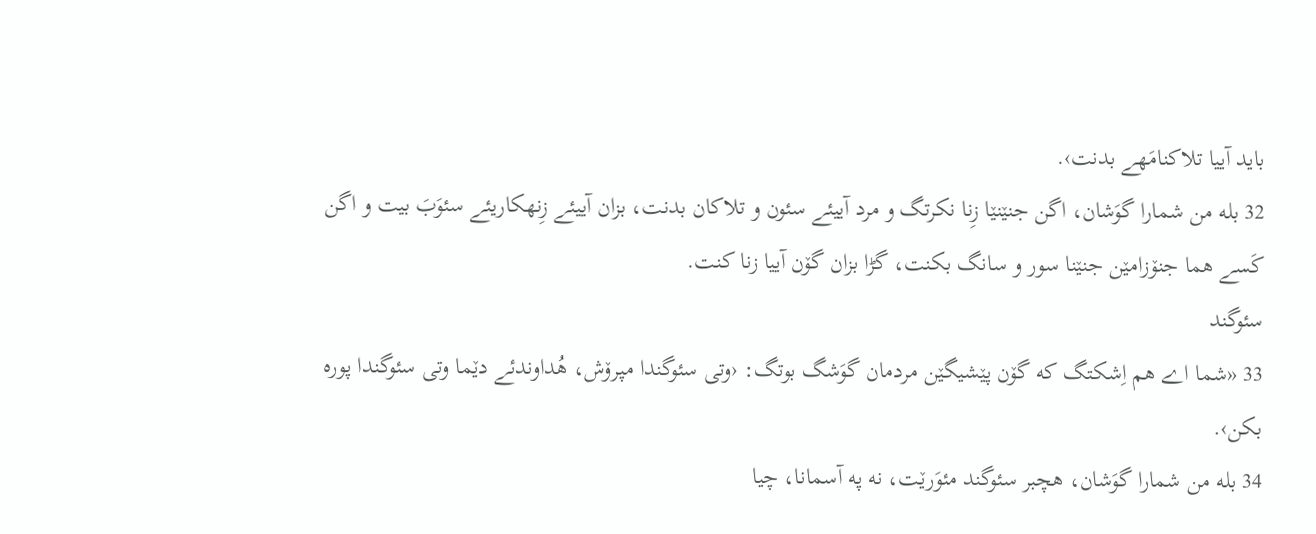باید آییا تلاکنامَهے بدنت›.
32 بله من شمارا گوَشان، اگن جنێنێا زِنا نکرتگ و مرد آییئے سئون و تلاکان بدنت، بزان آییئے زِنهکاریئے سئوَبَ بیت و اگن کَسے هما جنۆزامێن جنێنا سور و سانگ بکنت، گڑا بزان گۆن آییا زنا کنت.
سئوگند
33 «شما اے هم اِشکتگ که گۆن پێشیگێن مردمان گوَشگ بوتگ: ‹وتی سئوگندا مپرۆش، هُداوندئے دێما وتی سئوگندا پوره بکن›.
34 بله من شمارا گوَشان، هچبر سئوگند مئوَرێت، نه په آسمانا، چیا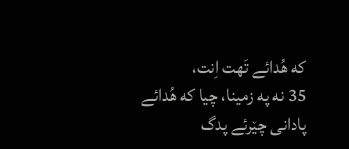که هُدائے تَهت اِنت،
35 نه په زمینا، چیا که هُدائے پادانی چێرئے پدگ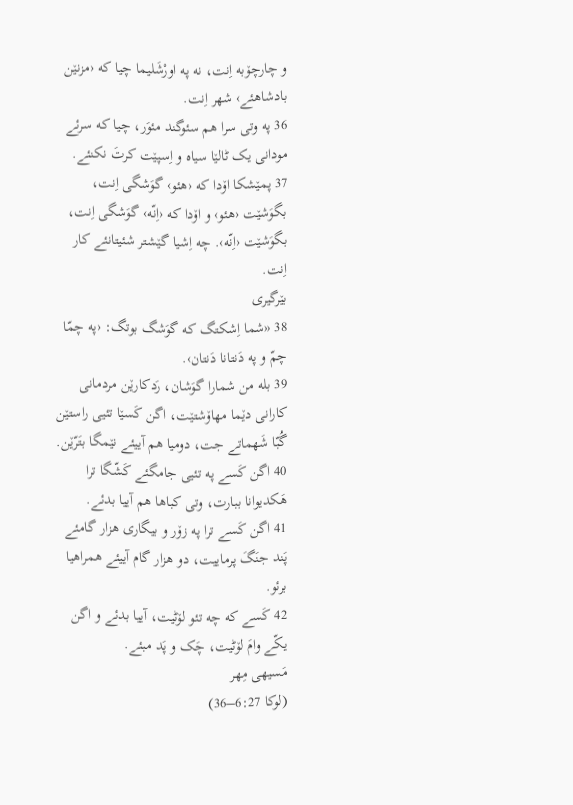و چارچۆبه اِنت، نه په اورْشَلیما چیا که ‹مزنێن بادشاهئے› شهر اِنت.
36 په وتی سرا هم سئوگند مئوَر، چیا که سرئے مودانی یک ٹالێا سیاه و اِسپێت کرتَ نکنئے.
37 پمێشکا اۆدا که ‹هئو› گوَشگی اِنت، بگوَشێت ‹هئو› و اۆدا که ‹اِنّه› گوَشگی اِنت، بگوَشێت ‹اِنّه›. چه اِشیا گێشتر شئیتانئے کار اِنت.
بێرگیری
38 «شما اِشکتگ که گوَشگ بوتگ: ‹په چمّا چمّ و په دَنتانا دَنتان›.
39 بله من شمارا گوَشان، رَدکارێن مردمانی کارانی دێما مهاۆشتێت، اگن کَسێا تئیی راستێن گُبّا شَهماتے جت، دومیا هم آییئے نێمگا بتَرّێن.
40 اگن کَسے په تئیی جامگئے کَشّگا ترا هَکدیوانا ببارت، وتی کباها هم آییا بدئے.
41 اگن کَسے ترا په زۆر و بیگاری هزار گامئے پَند جنَگَ پرماییت، دو هزار گام آییئے همراهیا برئو.
42 کَسے که چه تئو لۆٹیت، آییا بدئے و اگن یکّے وامَ لۆٹیت، چَک و پَد مبئے.
مَسیهی مِهر
(لوکا 6:27–36)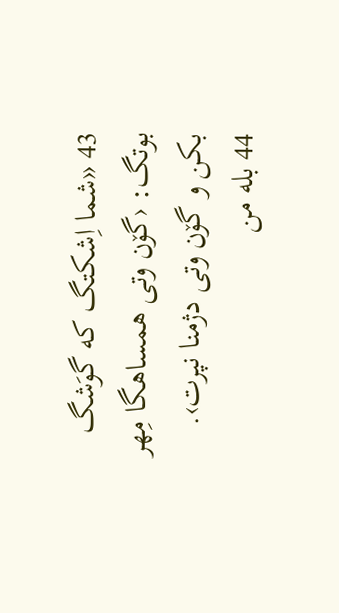43 «شما اِشکتگ که گوَشگ بوتگ: ‹گۆن وتی همساهگا مِهر بکن و گۆن وتی دژمنا نپرت›.
44 بله من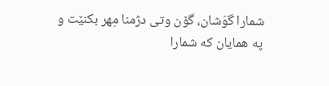شمارا گوَشان، گۆن وتی دژمنا مِهر بکنێت و په همایان که شمارا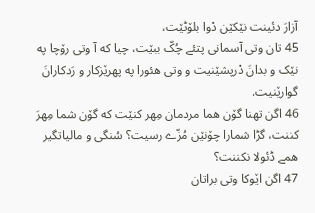آزارَ دئینت نێکێن دْوا بلۆٹێت،
45 تان وتی آسمانی پتئے چُکّ ببێت، چیا که آ وتی رۆچا په نێک و بدانَ دْرپشێنیت و وتی هئورا په پهرێزکار و رَدکارانَ گوارێنیت.
46 اگن تهنا گۆن هما مردمان مِهر کنێت که گۆن شما مِهرَ کننت، گڑا شمارا چۆنێن مُزّے رسیت؟ سُنگی و مالیاتگیر همے ڈئولا نکننت؟
47 اگن اێوکا وتی براتان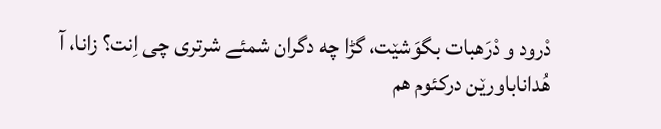دْرود و دْرَهبات بگوَشێت، گڑا چه دگران شمئے شرتری چی اِنت؟ زانا، آ هُداناباورێن درکئوم هم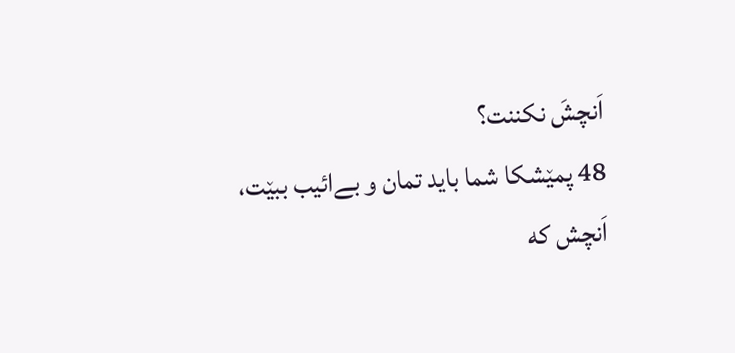اَنچشَ نکننت؟
48 پمێشکا شما باید تمان و بےائیب ببێت، اَنچش که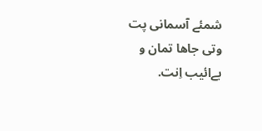شمئے آسمانی پت وتی جاها تمان و بےائیب اِنت.